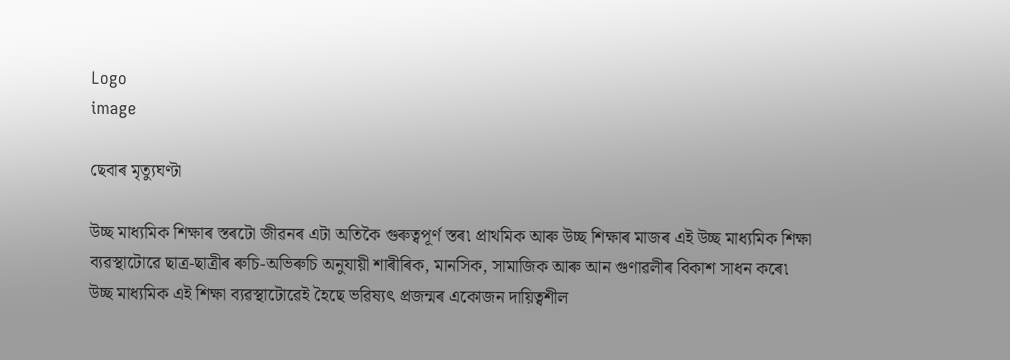Logo
image

ছেবাৰ মৃত্যুঘণ্টা

উচ্ছ মাধ্যমিক শিক্ষাৰ স্তৰটো জীৱনৰ এটা অতিকৈ গুৰুত্বপূৰ্ণ স্তৰ৷ প্ৰাথমিক আৰু উচ্ছ শিক্ষাৰ মাজৰ এই উচ্ছ মাধ্যমিক শিক্ষা ব্যৱস্থাটোৱে ছাত্ৰ-ছাত্ৰীৰ ৰুচি-অভিৰুচি অনুযায়ী শাৰীৰিক, মানসিক, সামাজিক আৰু আন গুণাৱলীৰ বিকাশ সাধন কৰে৷ উচ্ছ মাধ্যমিক এই শিক্ষা ব্যৱস্থাটোৱেই হৈছে ভৱিষ্যৎ প্ৰজন্মৰ একোজন দায়িত্বশীল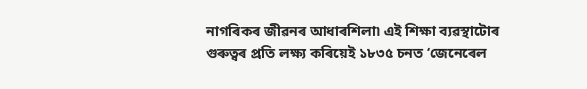নাগৰিকৰ জীৱনৰ আধাৰশিলা৷ এই শিক্ষা ব্যৱস্থাটোৰ গুৰুত্বৰ প্ৰতি লক্ষ্য কৰিয়েই ১৮৩৫ চনত ‘জেনেৰেল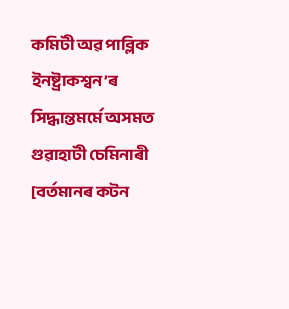কমিটী অৱ পাব্লিক ইনষ্ট্ৰাকশ্বন’ৰ সিদ্ধান্তমৰ্মে অসমত গুৱাহাটী চেমিনাৰী [বৰ্তমানৰ কটন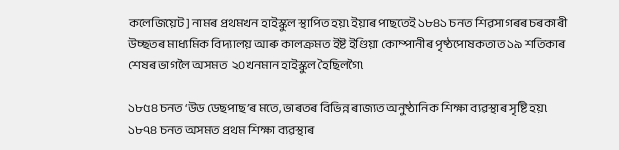কলেজিয়েট] নামৰ প্ৰথমখন হাইস্কুল স্থাপিত হয়৷ ইয়াৰ পাছতেই ১৮৪১ চনত শিৱসাগৰৰ চৰকাৰী উচ্ছতৰ মাধ্যমিক বিদ্যালয় আৰু কালক্ৰমত ইষ্ট ইণ্ডিয়া কোম্পানীৰ পৃষ্ঠপোষকতাত ১৯ শতিকাৰ শেষৰ ভাগলৈ অসমত  ২০খনমান হাইস্কুল হৈছিলগৈ৷

১৮৫৪ চনত ‘উড ডেছপাছ’ৰ মতে, ভাৰতৰ বিভিন্ন ৰাজ্যত অনুষ্ঠানিক শিক্ষা ব্যৱস্থাৰ সৃষ্টি হয়৷ ১৮৭৪ চনত অসমত প্ৰথম শিক্ষা ব্যৱস্থাৰ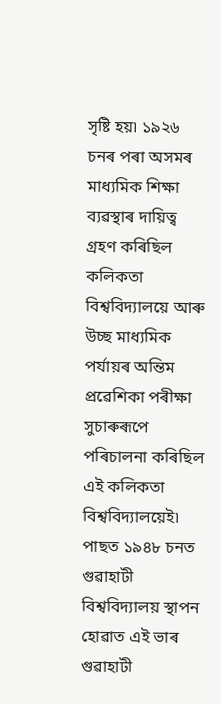সৃষ্টি হয়৷ ১৯২৬ চনৰ পৰা অসমৰ মাধ্যমিক শিক্ষা ব্যৱস্থাৰ দায়িত্ব গ্ৰহণ কৰিছিল কলিকতা বিশ্ববিদ্যালয়ে আৰু উচ্ছ মাধ্যমিক পৰ্যায়ৰ অন্তিম প্ৰৱেশিকা পৰীক্ষা সুচাৰুৰূপে পৰিচালনা কৰিছিল এই কলিকতা বিশ্ববিদ্যালয়েই৷ পাছত ১৯৪৮ চনত গুৱাহাটী বিশ্ববিদ্যালয় স্থাপন হোৱাত এই ভাৰ গুৱাহাটী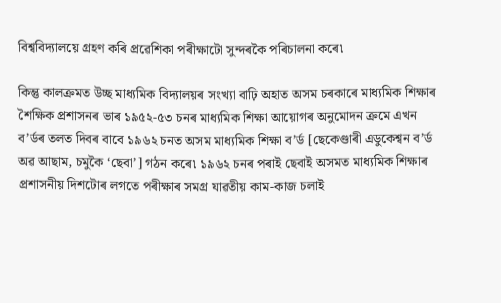বিশ্ববিদ্যালয়ে গ্ৰহণ কৰি প্ৰৱেশিকা পৰীক্ষাটো সুন্দৰকৈ পৰিচালনা কৰে৷

কিন্তু কালক্ৰমত উচ্ছ মাধ্যমিক বিদ্যালয়ৰ সংখ্যা বাঢ়ি অহাত অসম চৰকাৰে মাধ্যমিক শিক্ষাৰ শৈক্ষিক প্ৰশাসনৰ ভাৰ ১৯৫২-৫৩ চনৰ মাধ্যমিক শিক্ষা আয়োগৰ অনুমোদন ক্ৰমে এখন ব’ৰ্ডৰ তলত দিবৰ বাবে ১৯৬২ চনত অসম মাধ্যমিক শিক্ষা ব’ৰ্ড [ছেকেণ্ডাৰী এডুকেশ্বন ব’ৰ্ড অৱ আছাম, চমুকৈ ‘ছেবা’] গঠন কৰে৷ ১৯৬২ চনৰ পৰাই ছেবাই অসমত মাধ্যমিক শিক্ষাৰ প্ৰশাসনীয় দিশটোৰ লগতে পৰীক্ষাৰ সমগ্ৰ যাৱতীয় কাম-কাজ চলাই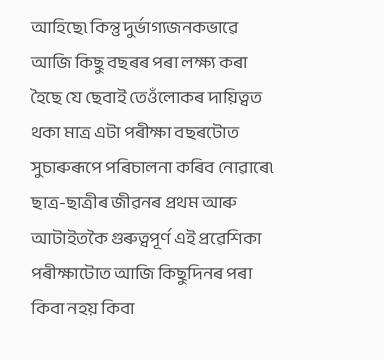আহিছে৷ কিন্তু দুৰ্ভাগ্যজনকভাৱে আজি কিছু বছৰৰ পৰা লক্ষ্য কৰা হৈছে যে ছেবাই তেওঁলোকৰ দায়িত্বত থকা মাত্ৰ এটা পৰীক্ষা বছৰটোত সুচাৰুৰূপে পৰিচালনা কৰিব নোৱাৰে৷ ছাত্ৰ-ছাত্ৰীৰ জীৱনৰ প্ৰথম আৰু আটাইতকৈ গুৰুত্বপূৰ্ণ এই প্ৰৱেশিকা পৰীক্ষাটোত আজি কিছুদিনৰ পৰা কিবা নহয় কিবা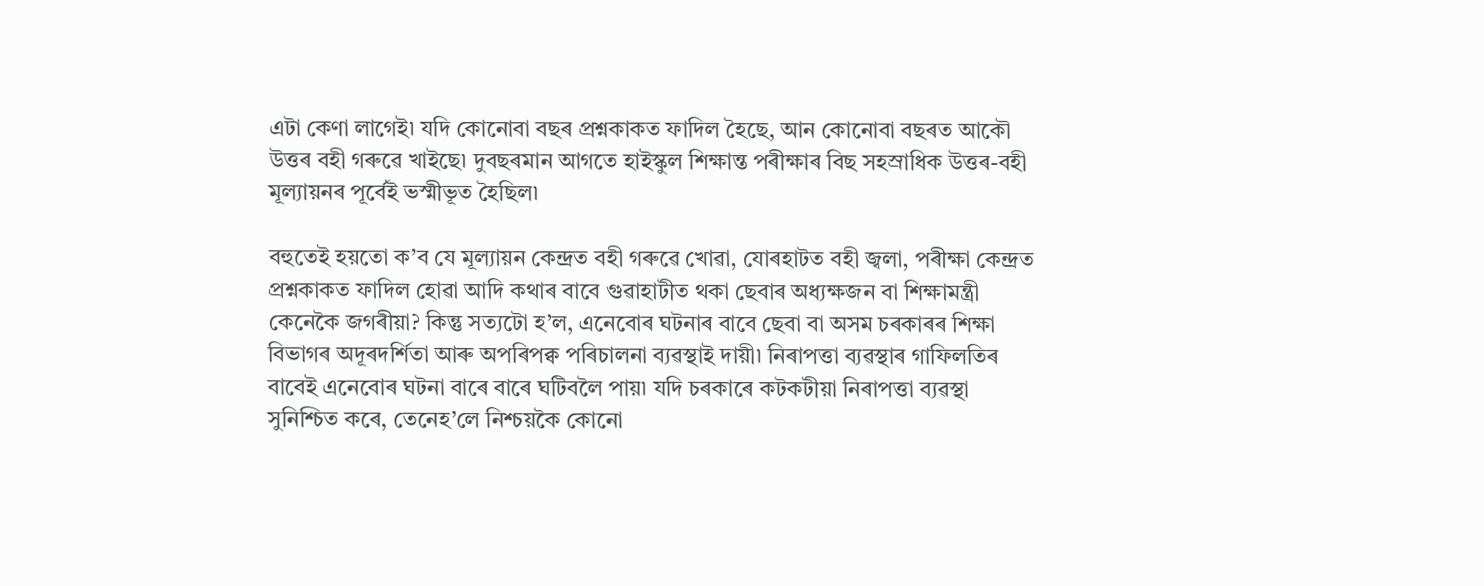এটা কেণা লাগেই৷ যদি কোনোবা বছৰ প্ৰশ্নকাকত ফাদিল হৈছে, আন কোনোবা বছৰত আকৌ উত্তৰ বহী গৰুৱে খাইছে৷ দুবছৰমান আগতে হাইস্কুল শিক্ষান্ত পৰীক্ষাৰ বিছ সহস্ৰাধিক উত্তৰ-বহী মূল্যায়নৰ পূৰ্বেই ভস্মীভূত হৈছিল৷

বহুতেই হয়তো ক’ব যে মূল্যায়ন কেন্দ্ৰত বহী গৰুৱে খোৱা, যোৰহাটত বহী জ্বলা, পৰীক্ষা কেন্দ্ৰত প্ৰশ্নকাকত ফাদিল হোৱা আদি কথাৰ বাবে গুৱাহাটীত থকা ছেবাৰ অধ্যক্ষজন বা শিক্ষামন্ত্ৰী কেনেকৈ জগৰীয়া? কিন্তু সত্যটো হ’ল, এনেবোৰ ঘটনাৰ বাবে ছেবা বা অসম চৰকাৰৰ শিক্ষা বিভাগৰ অদূৰদৰ্শিতা আৰু অপৰিপক্ব পৰিচালনা ব্যৱস্থাই দায়ী৷ নিৰাপত্তা ব্যৱস্থাৰ গাফিলতিৰ বাবেই এনেবোৰ ঘটনা বাৰে বাৰে ঘটিবলৈ পায়৷ যদি চৰকাৰে কটকটীয়া নিৰাপত্তা ব্যৱস্থা সুনিশ্চিত কৰে, তেনেহ’লে নিশ্চয়কৈ কোনো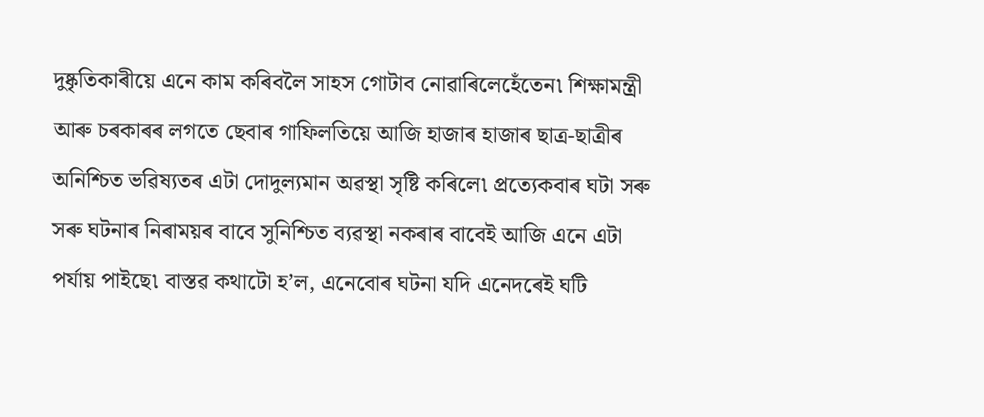দুষ্কৃতিকাৰীয়ে এনে কাম কৰিবলৈ সাহস গোটাব নোৱাৰিলেহেঁতেন৷ শিক্ষামন্ত্ৰী আৰু চৰকাৰৰ লগতে ছেবাৰ গাফিলতিয়ে আজি হাজাৰ হাজাৰ ছাত্ৰ-ছাত্ৰীৰ অনিশ্চিত ভৱিষ্যতৰ এটা দোদুল্যমান অৱস্থা সৃষ্টি কৰিলে৷ প্ৰত্যেকবাৰ ঘটা সৰু সৰু ঘটনাৰ নিৰাময়ৰ বাবে সুনিশ্চিত ব্যৱস্থা নকৰাৰ বাবেই আজি এনে এটা পৰ্যায় পাইছে৷ বাস্তৱ কথাটো হ’ল, এনেবোৰ ঘটনা যদি এনেদৰেই ঘটি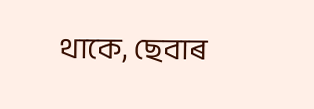থাকে, ছেবাৰ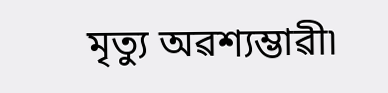মৃত্যু অৱশ্যম্ভাৱী৷